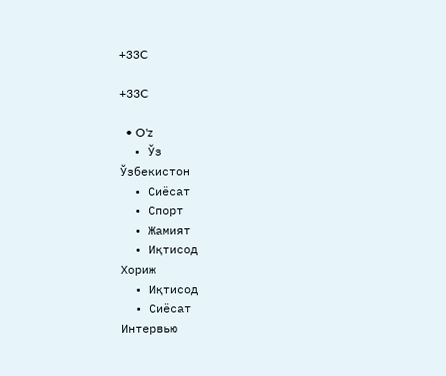+33C

+33C

  • O'z
  • Ўз
Ўзбекистон
  • Сиёсат
  • Спорт
  • Жамият
  • Иқтисод
Хориж
  • Иқтисод
  • Сиёсат
Интервью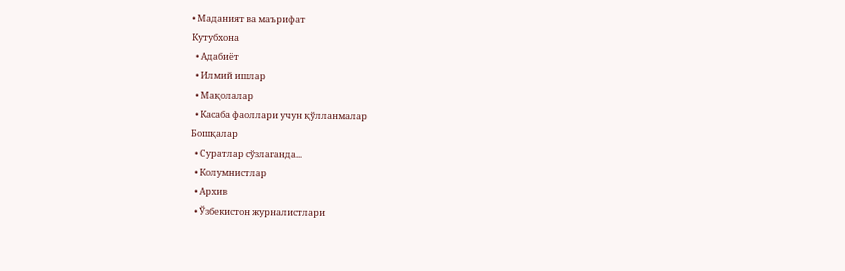• Маданият ва маърифат
Кутубхона
  • Адабиёт
  • Илмий ишлар
  • Мақолалар
  • Касаба фаоллари учун қўлланмалар
Бошқалар
  • Суратлар сўзлаганда...
  • Колумнистлар
  • Архив
  • Ўзбекистон журналистлари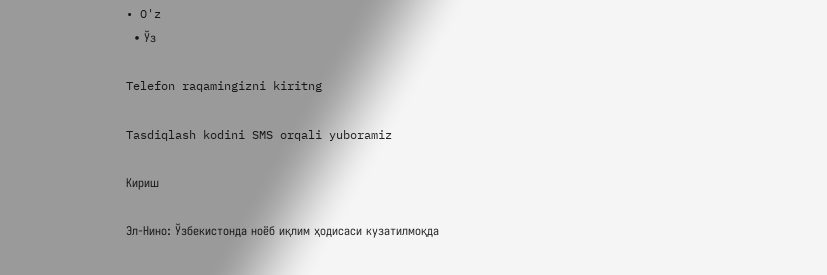• O'z
  • Ўз

Telefon raqamingizni kiritng

Tasdiqlash kodini SMS orqali yuboramiz

Кириш

Эл-Нино: Ўзбекистонда ноёб иқлим ҳодисаси кузатилмоқда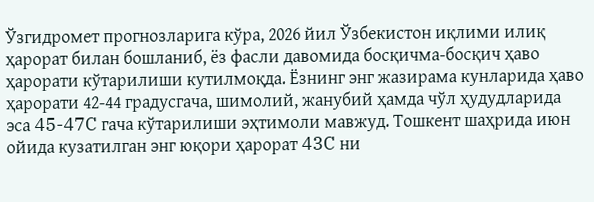Ўзгидромет прогнозларига кўра, 2026 йил Ўзбекистон иқлими илиқ ҳарорат билан бошланиб, ёз фасли давомида босқичма-босқич ҳаво ҳарорати кўтарилиши кутилмоқда. Ёзнинг энг жазирама кунларида ҳаво ҳарорати 42-44 градусгача, шимолий, жанубий ҳамда чўл ҳудудларида эса 45-47C гача кўтарилиши эҳтимоли мавжуд. Тошкент шаҳрида июн ойида кузатилган энг юқори ҳарорат 43C ни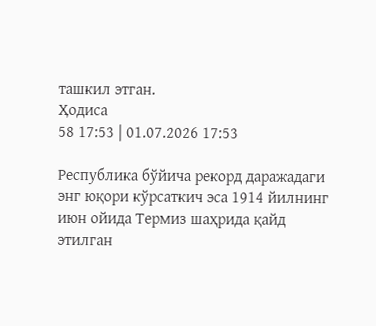ташкил этган.
Ҳодиса
58 17:53 | 01.07.2026 17:53

Республика бўйича рекорд даражадаги энг юқори кўрсаткич эса 1914 йилнинг июн ойида Термиз шаҳрида қайд этилган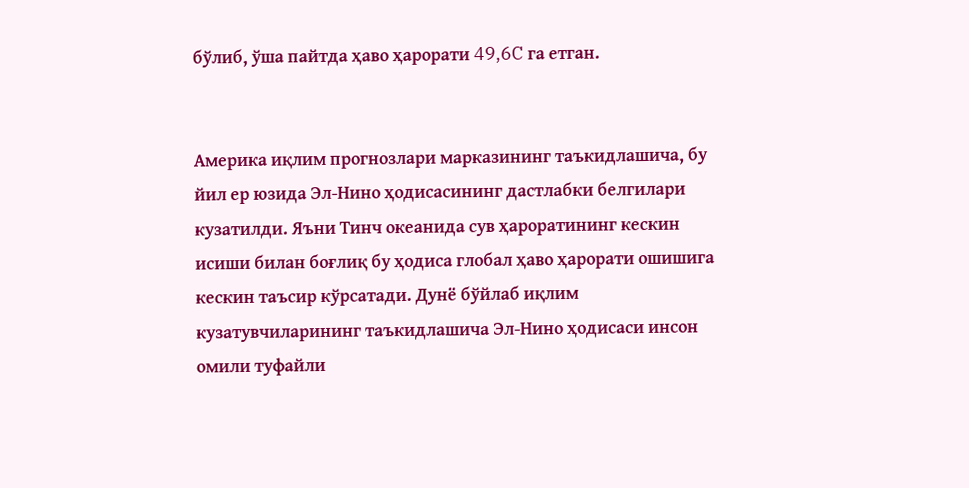бўлиб, ўша пайтда ҳаво ҳарорати 49,6C га етган.


Америка иқлим прогнозлари марказининг таъкидлашича, бу йил ер юзида Эл-Нино ҳодисасининг дастлабки белгилари кузатилди. Яъни Тинч океанида сув ҳароратининг кескин исиши билан боғлиқ бу ҳодиса глобал ҳаво ҳарорати ошишига кескин таъсир кўрсатади. Дунё бўйлаб иқлим кузатувчиларининг таъкидлашича Эл-Нино ҳодисаси инсон омили туфайли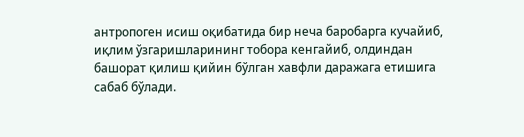антропоген исиш оқибатида бир неча баробарга кучайиб, иқлим ўзгаришларининг тобора кенгайиб, олдиндан башорат қилиш қийин бўлган хавфли даражага етишига сабаб бўлади.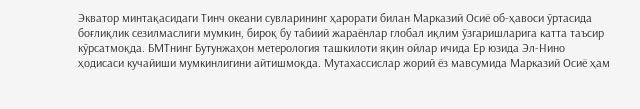Экватор минтақасидаги Тинч океани сувларининг ҳарорати билан Марказий Осиё об-ҳавоси ўртасида боғлиқлик сезилмаслиги мумкин, бироқ бу табиий жараёнлар глобал иқлим ўзгаришларига катта таъсир кўрсатмоқда. БМТнинг Бутунжаҳон метерология ташкилоти яқин ойлар ичида Ер юзида Эл-Нино ҳодисаси кучайиши мумкинлигини айтишмоқда. Мутахассислар жорий ёз мавсумида Марказий Осиё ҳам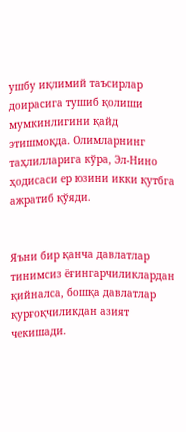ушбу иқлимий таъсирлар доирасига тушиб қолиши мумкинлигини қайд этишмоқда. Олимларнинг таҳлилларига кўра, Эл-Нино ҳодисаси ер юзини икки қутбга ажратиб қўяди.


Яъни бир қанча давлатлар тинимсиз ёғингарчиликлардан қийналса, бошқа давлатлар қурғоқчиликдан азият чекишади.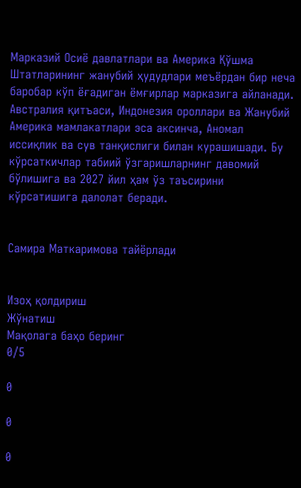Марказий Осиё давлатлари ва Америка Қўшма Штатларининг жанубий ҳудудлари меъёрдан бир неча баробар кўп ёғадиган ёмғирлар марказига айланади. Австралия қитъаси, Индонезия ороллари ва Жанубий Америка мамлакатлари эса аксинча, Аномал иссиқлик ва сув танқислиги билан курашишади. Бу кўрсаткичлар табиий ўзгаришларнинг давомий бўлишига ва 2027 йил ҳам ўз таъсирини кўрсатишига далолат беради.


Cамира Маткаримова тайёрлади


Изоҳ қолдириш
Жўнатиш
Mақолага баҳо беринг
0/5

0

0

0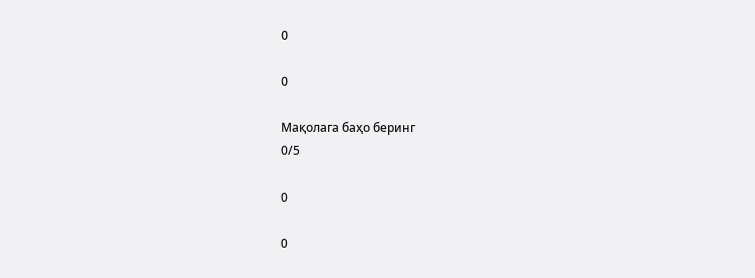0

0

Mақолага баҳо беринг
0/5

0

0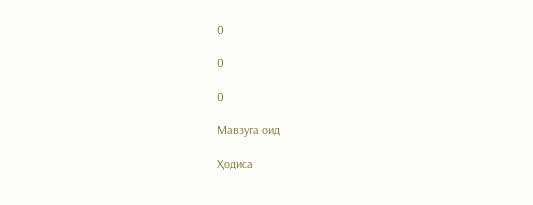0

0

0

Мавзуга оид

Ҳодиса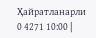Ҳайратланарли
0 4271 10:00 |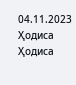04.11.2023
Ҳодиса
Ҳодиса